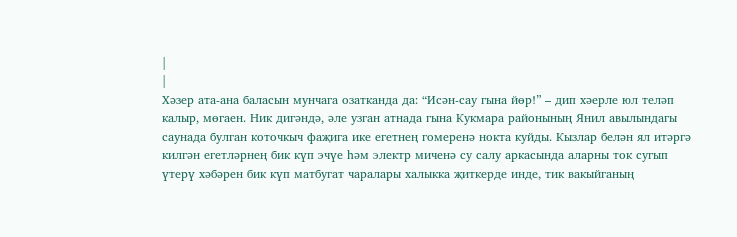|
|
Хәзер ата-ана баласын мунчага озатканда да: “Исән-сау гына йөр!” – дип хәерле юл теләп калыр, мөгаен. Ник дигәндә, әле узган атнада гына Кукмара районының Янил авылындагы саунада булган коточкыч фаҗига ике егетнең гомеренә нокта куйды. Кызлар белән ял итәргә килгән егетләрнең бик күп эчүе һәм электр миченә су салу аркасында аларны ток сугып үтерү хәбәрен бик күп матбугат чаралары халыкка җиткерде инде, тик вакыйганың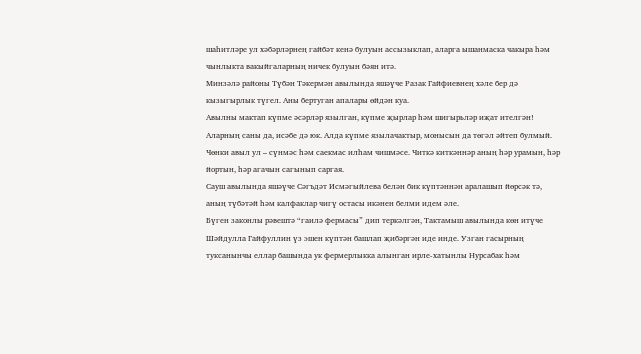шаһитләре ул хәбәрләрнең гайбәт кенә булуын ассызыклап, аларга ышанмаска чакыра һәм чынлыкта вакыйгаларның ничек булуын бәян итә.
Минзәлә районы Түбән Тәкермән авылында яшәүче Разак Гайфиевнең хәле бер дә кызыгырлык түгел. Аны бертуган апалары өйдән куа.
Авылны мактап күпме әсәрләр язылган, күпме җырлар һәм шигырьләр иҗат ителгән! Аларның саны да, исәбе дә юк. Алда күпме язылачактыр, монысын да төгәл әйтеп булмый. Чөнки авыл ул – сүнмәс һәм саекмас илһам чишмәсе. Читкә киткәннәр аның һәр урамын, һәр йортын, һәр агачын сагынып саргая.
Сауш авылында яшәүче Сәгъдәт Исмәгыйлева белән бик күптәннән аралашып йөрсәк тә, аның түбәтәй һәм калфаклар чигү остасы икәнен белми идем әле.
Бүген законлы рәвештә “гаилә фермасы” дип теркәлгән, Тактамыш авылында көн итүче Шәйдулла Гайфуллин үз эшен күптән башлап җибәргән иде инде. Узган гасырның туксанынчы еллар башында ук фермерлыкка алынган ирле-хатынлы Нурсабак һәм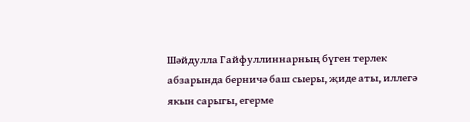Шәйдулла Гайфуллиннарның бүген терлек абзарында берничә баш сыеры, җиде аты, иллегә якын сарыгы, егерме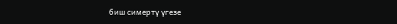биш симертү үгезе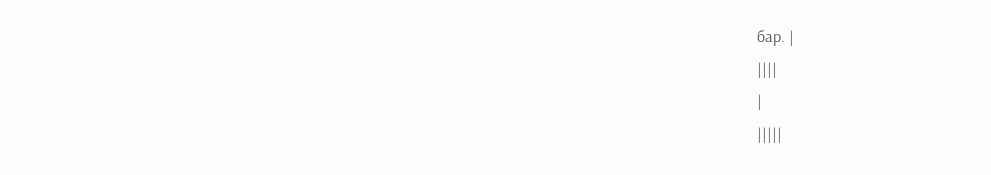бар. |
||||
|
|||||